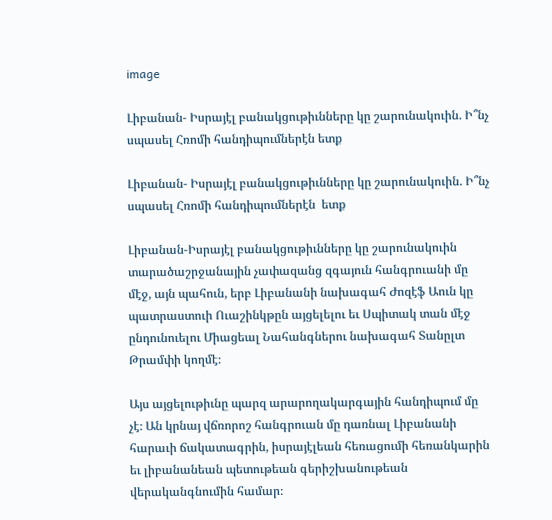image

Լիբանան- Իսրայէլ բանակցութիւնները կը շարունակուին. Ի՞նչ սպասել Հռոմի հանդիպումներէն ետք

Լիբանան- Իսրայէլ բանակցութիւնները կը շարունակուին. Ի՞նչ սպասել Հռոմի հանդիպումներէն  ետք

Լիբանան-Իսրայէլ բանակցութիւնները կը շարունակուին տարածաշրջանային չափազանց զգայուն հանգրուանի մը մէջ, այն պահուն, երբ Լիբանանի նախագահ Ժոզէֆ Աուն կը պատրաստուի Ուաշինկթըն այցելելու եւ Սպիտակ տան մէջ ընդունուելու Միացեալ Նահանգներու նախագահ Տանըլտ Թրամփի կողմէ։

Այս այցելութիւնը պարզ արարողակարգային հանդիպում մը չէ։ Ան կրնայ վճռորոշ հանգրուան մը դառնալ Լիբանանի հարաւի ճակատագրին, իսրայէլեան հեռացումի հեռանկարին եւ լիբանանեան պետութեան գերիշխանութեան վերականգնումին համար։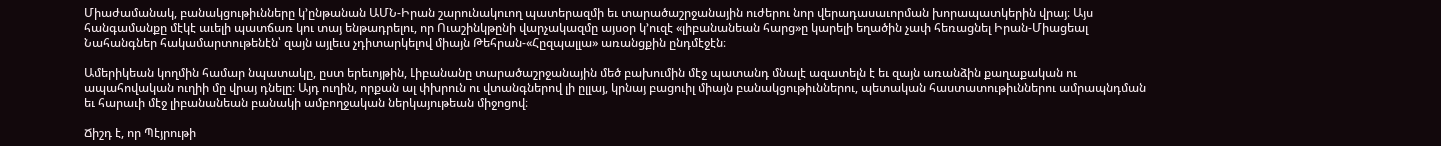Միաժամանակ, բանակցութիւնները կ՚ընթանան ԱՄՆ-Իրան շարունակուող պատերազմի եւ տարածաշրջանային ուժերու նոր վերադասաւորման խորապատկերին վրայ։ Այս հանգամանքը մէկէ աւելի պատճառ կու տայ ենթադրելու, որ Ուաշինկթընի վարչակազմը այսօր կ՚ուզէ «լիբանանեան հարց»ը կարելի եղածին չափ հեռացնել Իրան-Միացեալ Նահանգներ հակամարտութենէն՝ զայն այլեւս չդիտարկելով միայն Թեհրան-«Հըզպալլա» առանցքին ընդմէջէն։

Ամերիկեան կողմին համար նպատակը, ըստ երեւոյթին, Լիբանանը տարածաշրջանային մեծ բախումին մէջ պատանդ մնալէ ազատելն է եւ զայն առանձին քաղաքական ու ապահովական ուղիի մը վրայ դնելը։ Այդ ուղին, որքան ալ փխրուն ու վտանգներով լի ըլլայ, կրնայ բացուիլ միայն բանակցութիւններու, պետական հաստատութիւններու ամրապնդման եւ հարաւի մէջ լիբանանեան բանակի ամբողջական ներկայութեան միջոցով։

Ճիշդ է, որ Պէյրութի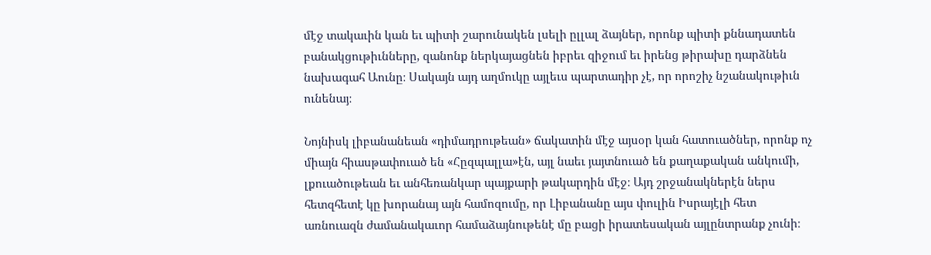մէջ տակաւին կան եւ պիտի շարունակեն լսելի ըլլալ ձայներ, որոնք պիտի քննադատեն բանակցութիւնները, զանոնք ներկայացնեն իբրեւ զիջում եւ իրենց թիրախը դարձնեն նախագահ Աունը։ Սակայն այդ աղմուկը այլեւս պարտադիր չէ, որ որոշիչ նշանակութիւն ունենայ։

Նոյնիսկ լիբանանեան «դիմադրութեան» ճակատին մէջ այսօր կան հատուածներ, որոնք ոչ միայն հիասթափուած են «Հըզպալլա»էն, այլ նաեւ յայտնուած են քաղաքական անկումի, լքուածութեան եւ անհեռանկար պայքարի թակարդին մէջ։ Այդ շրջանակներէն ներս հետզհետէ կը խորանայ այն համոզումը, որ Լիբանանը այս փուլին Իսրայէլի հետ առնուազն ժամանակաւոր համաձայնութենէ մը բացի իրատեսական այլընտրանք չունի։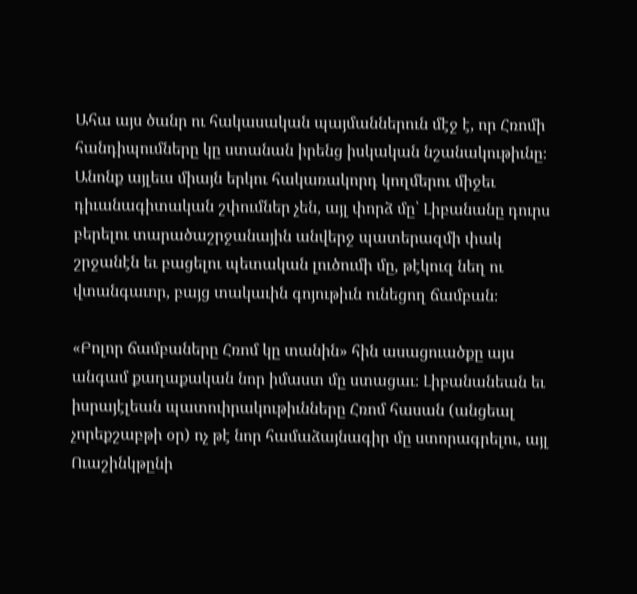Ահա այս ծանր ու հակասական պայմաններուն մէջ է, որ Հռոմի հանդիպումները կը ստանան իրենց իսկական նշանակութիւնը։ Անոնք այլեւս միայն երկու հակառակորդ կողմերու միջեւ դիւանագիտական շփումներ չեն, այլ փորձ մը՝ Լիբանանը դուրս բերելու տարածաշրջանային անվերջ պատերազմի փակ շրջանէն եւ բացելու պետական լուծումի մը, թէկուզ նեղ ու վտանգաւոր, բայց տակաւին գոյութիւն ունեցող ճամբան։

«Բոլոր ճամբաները Հռոմ կը տանին» հին ասացուածքը այս անգամ քաղաքական նոր իմաստ մը ստացաւ։ Լիբանանեան եւ իսրայէլեան պատուիրակութիւնները Հռոմ հասան (անցեալ չորեքշաբթի օր) ոչ թէ նոր համաձայնագիր մը ստորագրելու, այլ Ուաշինկթընի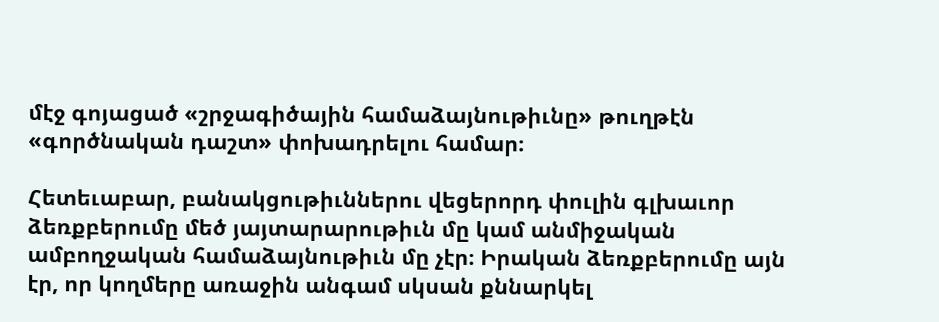մէջ գոյացած «շրջագիծային համաձայնութիւնը» թուղթէն «գործնական դաշտ» փոխադրելու համար։

Հետեւաբար, բանակցութիւններու վեցերորդ փուլին գլխաւոր ձեռքբերումը մեծ յայտարարութիւն մը կամ անմիջական ամբողջական համաձայնութիւն մը չէր։ Իրական ձեռքբերումը այն էր, որ կողմերը առաջին անգամ սկսան քննարկել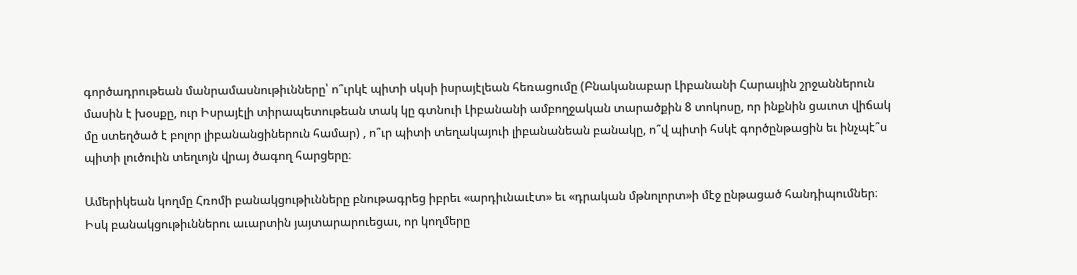գործադրութեան մանրամասնութիւնները՝ ո՞ւրկէ պիտի սկսի իսրայէլեան հեռացումը (Բնականաբար Լիբանանի Հարաւյին շրջաններուն մասին է խօսքը, ուր Իսրայէլի տիրապետութեան տակ կը գտնուի Լիբանանի ամբողջական տարածքին 8 տոկոսը, որ ինքնին ցաւոտ վիճակ մը ստեղծած է բոլոր լիբանանցիներուն համար) , ո՞ւր պիտի տեղակայուի լիբանանեան բանակը, ո՞վ պիտի հսկէ գործընթացին եւ ինչպէ՞ս պիտի լուծուին տեղւոյն վրայ ծագող հարցերը։

Ամերիկեան կողմը Հռոմի բանակցութիւնները բնութագրեց իբրեւ «արդիւնաւէտ» եւ «դրական մթնոլորտ»ի մէջ ընթացած հանդիպումներ։ Իսկ բանակցութիւններու աւարտին յայտարարուեցաւ, որ կողմերը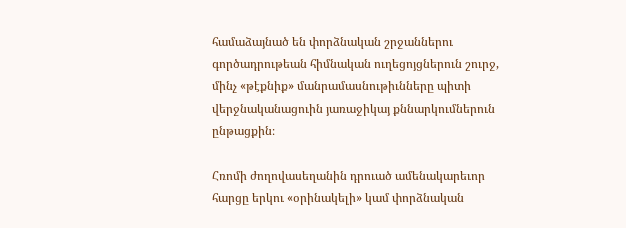համաձայնած են փորձնական շրջաններու գործադրութեան հիմնական ուղեցոյցներուն շուրջ, մինչ «թէքնիք» մանրամասնութիւնները պիտի վերջնականացուին յառաջիկայ քննարկումներուն ընթացքին։

Հռոմի ժողովասեղանին դրուած ամենակարեւոր հարցը երկու «օրինակելի» կամ փորձնական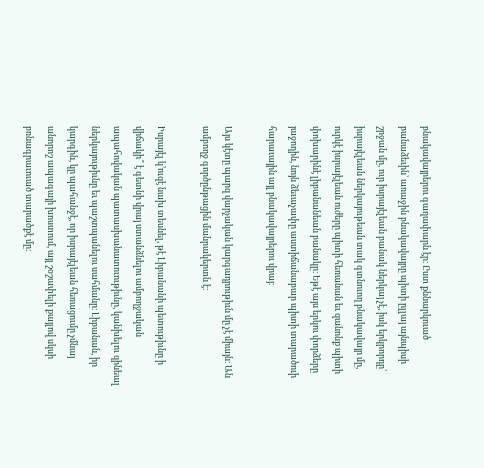բնակավայրերու գաղափարն էր։ Ըստ քննարկուած բանաձեւին՝ առաջին բնակավայրը պիտի ըլլայ այնպիսի շրջան մը, ուր իսրայէլեան բանակ ներկայ չէ, իսկ երկրորդը՝ իսրայէլեան ներկայութեան տակ գտնուող բնակավայր մը, ուրկէ իսրայէլեան ուժերը պիտի հեռանան եւ զանոնք պիտի փոխարինէ լիբանանեան բանակը։ Եթէ այս երկու փորձերը յաջողին, նոյն ձեւաչափը աստիճանաբար պիտի տարածուի հարաւային այլ բնակավայրերու վրայ։

Այս կէտը պարզ վարչական կարգադրութիւն մը չէ միայն։ Ան ամբողջ գործընթացին մանրակերտն է։

Իսրայէլ կ՚ուզէ նախ տեսնել, թէ Լիբանանի պետութիւնը ի վիճակի՞ է գետնի վրայ ստանձնելու ամբողջական ապահովական պատասխանատուութիւնը, կանխելու զինեալ ներկայութիւնը եւ պաշտպանելու սահմանը։ Լիբանան, իր կարգին, կը պահանջէ, որ իսրայէլեան հեռացումը չմնայ անորոշ ապագայի խոստում, այլ շօշափելի քայլով սկսի բռնագրաւուած տարածքէ մը։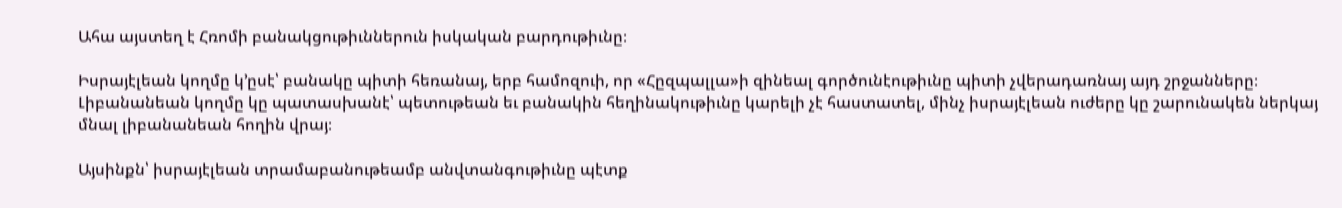Ահա այստեղ է Հռոմի բանակցութիւններուն իսկական բարդութիւնը։

Իսրայէլեան կողմը կ՚ըսէ՝ բանակը պիտի հեռանայ, երբ համոզուի, որ «Հըզպալլա»ի զինեալ գործունէութիւնը պիտի չվերադառնայ այդ շրջանները։ Լիբանանեան կողմը կը պատասխանէ՝ պետութեան եւ բանակին հեղինակութիւնը կարելի չէ հաստատել, մինչ իսրայէլեան ուժերը կը շարունակեն ներկայ մնալ լիբանանեան հողին վրայ։

Այսինքն՝ իսրայէլեան տրամաբանութեամբ անվտանգութիւնը պէտք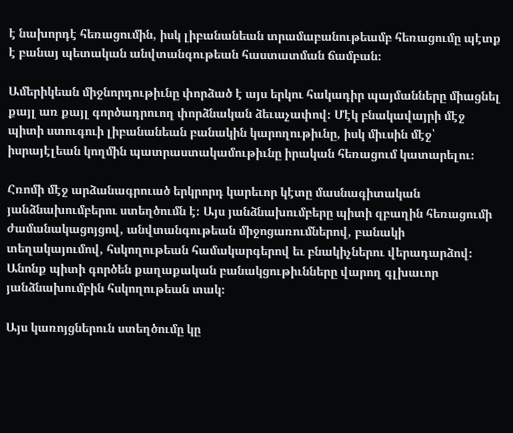է նախորդէ հեռացումին, իսկ լիբանանեան տրամաբանութեամբ հեռացումը պէտք է բանայ պետական անվտանգութեան հաստատման ճամբան։

Ամերիկեան միջնորդութիւնը փորձած է այս երկու հակադիր պայմանները միացնել քայլ առ քայլ գործադրուող փորձնական ձեւաչափով։ Մէկ բնակավայրի մէջ պիտի ստուգուի լիբանանեան բանակին կարողութիւնը, իսկ միւսին մէջ՝ իսրայէլեան կողմին պատրաստակամութիւնը իրական հեռացում կատարելու։

Հռոմի մէջ արձանագրուած երկրորդ կարեւոր կէտը մասնագիտական յանձնախումբերու ստեղծումն է։ Այս յանձնախումբերը պիտի զբաղին հեռացումի ժամանակացոյցով, անվտանգութեան միջոցառումներով, բանակի տեղակայումով, հսկողութեան համակարգերով եւ բնակիչներու վերադարձով։ Անոնք պիտի գործեն քաղաքական բանակցութիւնները վարող գլխաւոր յանձնախումբին հսկողութեան տակ։

Այս կառոյցներուն ստեղծումը կը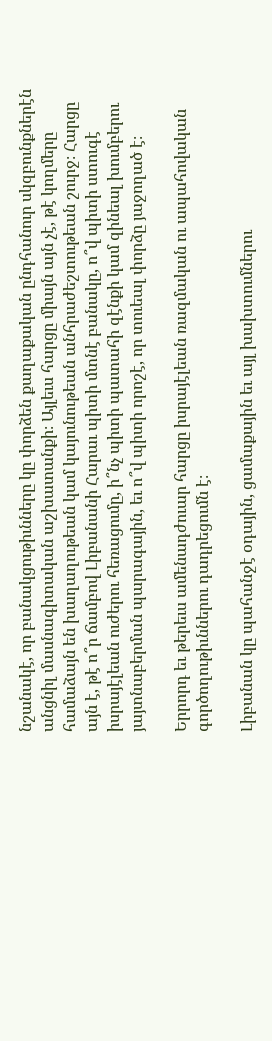նշանակէ, որ բանակցութիւնները կը փորձեն քաղաքական ընդհանուր սկզբունքներէն անցնիլ մասնագիտական աշխատանքի։ Այլեւս հարցը միայն այն չէ, թէ կողմերը համաձայն են խաղաղութեան կամ կայունութեան անհրաժեշտութեան շուրջ։ Հարցը այն է, թէ ո՞ր ճամբով Լիբանանի Հարաւ պիտի մտնէ բանակը, ո՞վ պիտի ստուգէ իսրայէլեան ուժերու հեռացումը, ի՞նչ պիտի պատահի զէնքի կամ զինեալ խումբերու յայտնաբերման պարագային, եւ ո՞վ պիտի որոշէ, որ տուեալ փորձը յաջողած է։

Երրորդ եւ թերեւս ամենադժուար հարցը իսրայէլեան ռազմական ու ապահովական գործողութիւններու դադրեցումն է։

Լիբանան կը պահանջէ օդային, ցամաքային եւ այլ խախտումներու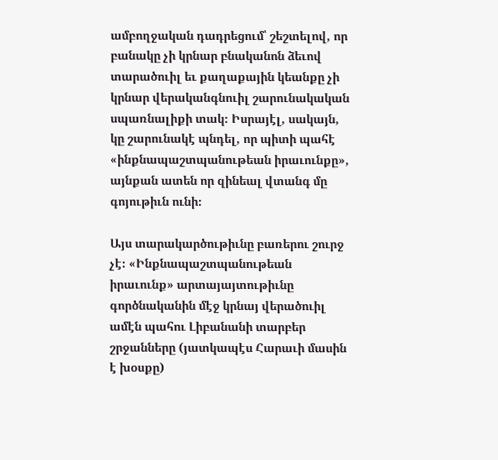ամբողջական դադրեցում՝ շեշտելով, որ բանակը չի կրնար բնականոն ձեւով տարածուիլ եւ քաղաքային կեանքը չի կրնար վերականգնուիլ շարունակական սպառնալիքի տակ։ Իսրայէլ, սակայն, կը շարունակէ պնդել, որ պիտի պահէ «ինքնապաշտպանութեան իրաւունքը», այնքան ատեն որ զինեալ վտանգ մը գոյութիւն ունի։

Այս տարակարծութիւնը բառերու շուրջ չէ։ «Ինքնապաշտպանութեան իրաւունք» արտայայտութիւնը գործնականին մէջ կրնայ վերածուիլ ամէն պահու Լիբանանի տարբեր շրջանները (յատկապէս Հարաւի մասին է խօսքը)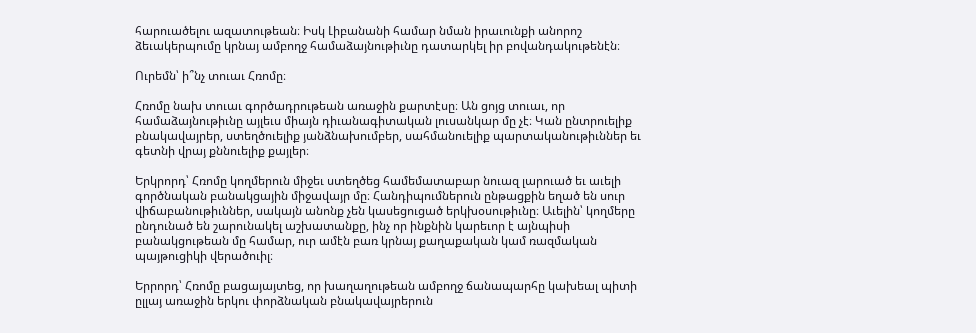հարուածելու ազատութեան։ Իսկ Լիբանանի համար նման իրաւունքի անորոշ ձեւակերպումը կրնայ ամբողջ համաձայնութիւնը դատարկել իր բովանդակութենէն։

Ուրեմն՝ ի՞նչ տուաւ Հռոմը։

Հռոմը նախ տուաւ գործադրութեան առաջին քարտէսը։ Ան ցոյց տուաւ, որ համաձայնութիւնը այլեւս միայն դիւանագիտական լուսանկար մը չէ։ Կան ընտրուելիք բնակավայրեր, ստեղծուելիք յանձնախումբեր, սահմանուելիք պարտականութիւններ եւ գետնի վրայ քննուելիք քայլեր։

Երկրորդ՝ Հռոմը կողմերուն միջեւ ստեղծեց համեմատաբար նուազ լարուած եւ աւելի գործնական բանակցային միջավայր մը։ Հանդիպումներուն ընթացքին եղած են սուր վիճաբանութիւններ, սակայն անոնք չեն կասեցուցած երկխօսութիւնը։ Աւելին՝ կողմերը ընդունած են շարունակել աշխատանքը, ինչ որ ինքնին կարեւոր է այնպիսի բանակցութեան մը համար, ուր ամէն բառ կրնայ քաղաքական կամ ռազմական պայթուցիկի վերածուիլ։

Երրորդ՝ Հռոմը բացայայտեց, որ խաղաղութեան ամբողջ ճանապարհը կախեալ պիտի ըլլայ առաջին երկու փորձնական բնակավայրերուն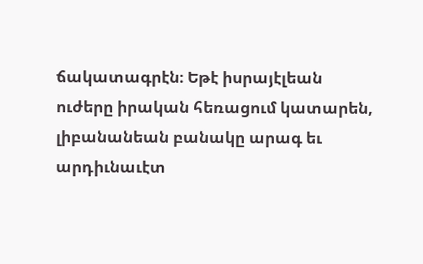ճակատագրէն։ Եթէ իսրայէլեան ուժերը իրական հեռացում կատարեն, լիբանանեան բանակը արագ եւ արդիւնաւէտ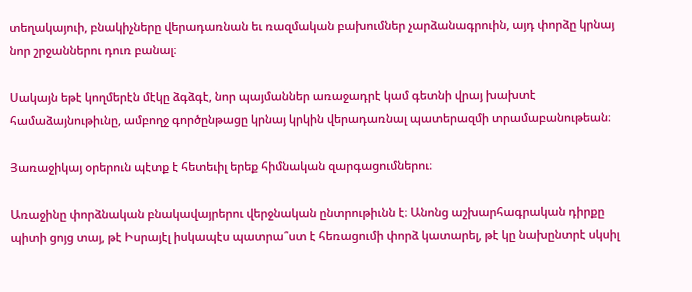տեղակայուի, բնակիչները վերադառնան եւ ռազմական բախումներ չարձանագրուին, այդ փորձը կրնայ նոր շրջաններու դուռ բանալ։

Սակայն եթէ կողմերէն մէկը ձգձգէ, նոր պայմաններ առաջադրէ կամ գետնի վրայ խախտէ համաձայնութիւնը, ամբողջ գործընթացը կրնայ կրկին վերադառնալ պատերազմի տրամաբանութեան։

Յառաջիկայ օրերուն պէտք է հետեւիլ երեք հիմնական զարգացումներու։

Առաջինը փորձնական բնակավայրերու վերջնական ընտրութիւնն է։ Անոնց աշխարհագրական դիրքը պիտի ցոյց տայ, թէ Իսրայէլ իսկապէս պատրա՞ստ է հեռացումի փորձ կատարել, թէ կը նախընտրէ սկսիլ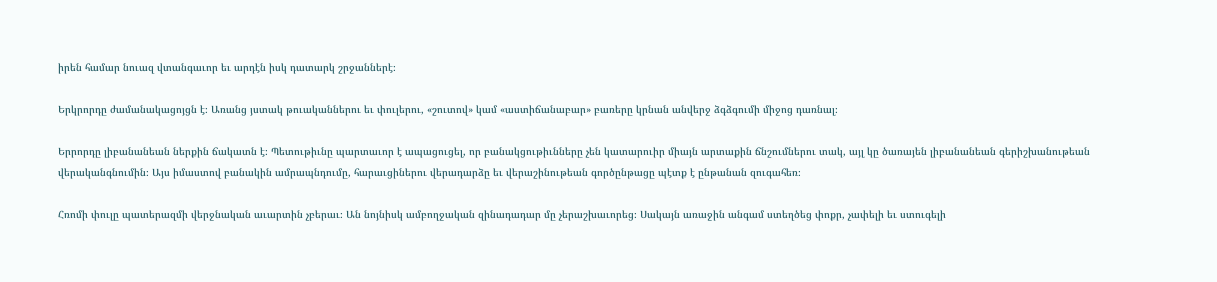իրեն համար նուազ վտանգաւոր եւ արդէն իսկ դատարկ շրջաններէ։

Երկրորդը ժամանակացոյցն է։ Առանց յստակ թուականներու եւ փուլերու, «շուտով» կամ «աստիճանաբար» բառերը կրնան անվերջ ձգձգումի միջոց դառնալ։

Երրորդը լիբանանեան ներքին ճակատն է։ Պետութիւնը պարտաւոր է ապացուցել, որ բանակցութիւնները չեն կատարուիր միայն արտաքին ճնշումներու տակ, այլ կը ծառայեն լիբանանեան գերիշխանութեան վերականգնումին։ Այս իմաստով բանակին ամրապնդումը, հարաւցիներու վերադարձը եւ վերաշինութեան գործընթացը պէտք է ընթանան զուգահեռ։

Հռոմի փուլը պատերազմի վերջնական աւարտին չբերաւ։ Ան նոյնիսկ ամբողջական զինադադար մը չերաշխաւորեց։ Սակայն առաջին անգամ ստեղծեց փոքր, չափելի եւ ստուգելի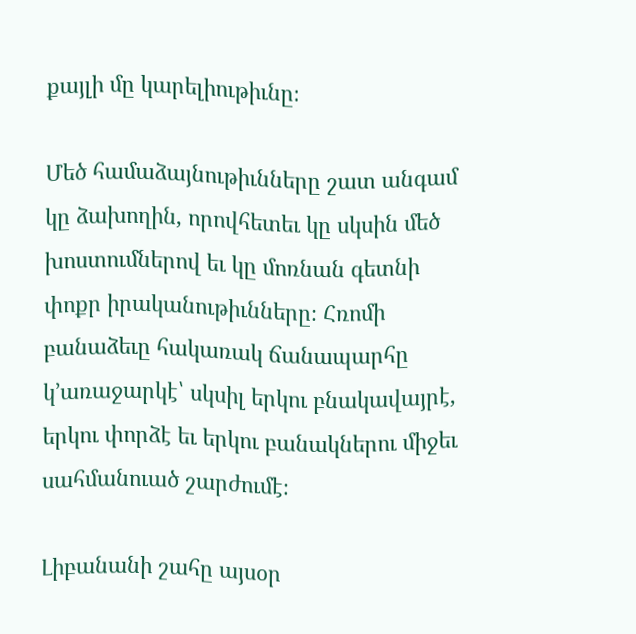քայլի մը կարելիութիւնը։

Մեծ համաձայնութիւնները շատ անգամ կը ձախողին, որովհետեւ կը սկսին մեծ խոստումներով եւ կը մոռնան գետնի փոքր իրականութիւնները։ Հռոմի բանաձեւը հակառակ ճանապարհը կ՚առաջարկէ՝ սկսիլ երկու բնակավայրէ, երկու փորձէ եւ երկու բանակներու միջեւ սահմանուած շարժումէ։

Լիբանանի շահը այսօր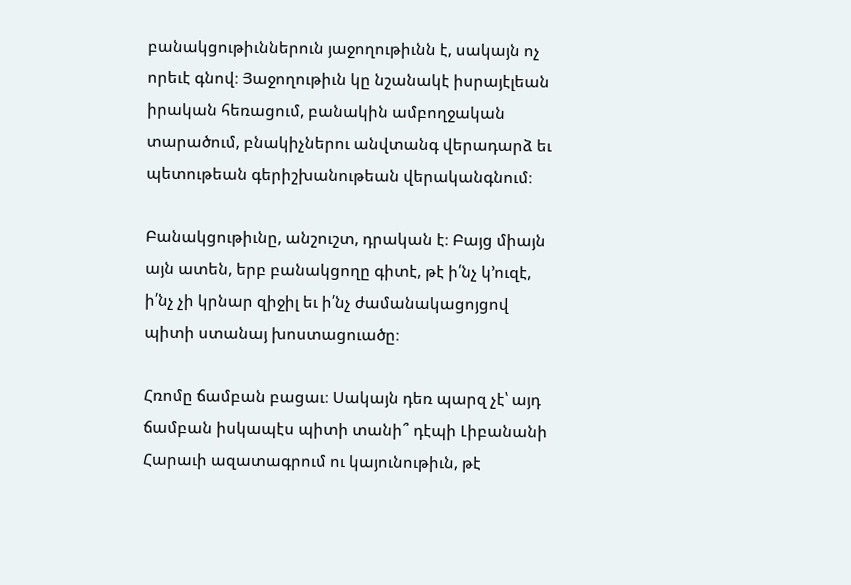բանակցութիւններուն յաջողութիւնն է, սակայն ոչ որեւէ գնով։ Յաջողութիւն կը նշանակէ իսրայէլեան իրական հեռացում, բանակին ամբողջական տարածում, բնակիչներու անվտանգ վերադարձ եւ պետութեան գերիշխանութեան վերականգնում։

Բանակցութիւնը, անշուշտ, դրական է։ Բայց միայն այն ատեն, երբ բանակցողը գիտէ, թէ ի՛նչ կ՚ուզէ, ի՛նչ չի կրնար զիջիլ եւ ի՛նչ ժամանակացոյցով պիտի ստանայ խոստացուածը։

Հռոմը ճամբան բացաւ։ Սակայն դեռ պարզ չէ՝ այդ ճամբան իսկապէս պիտի տանի՞ դէպի Լիբանանի Հարաւի ազատագրում ու կայունութիւն, թէ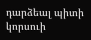դարձեալ պիտի կորսուի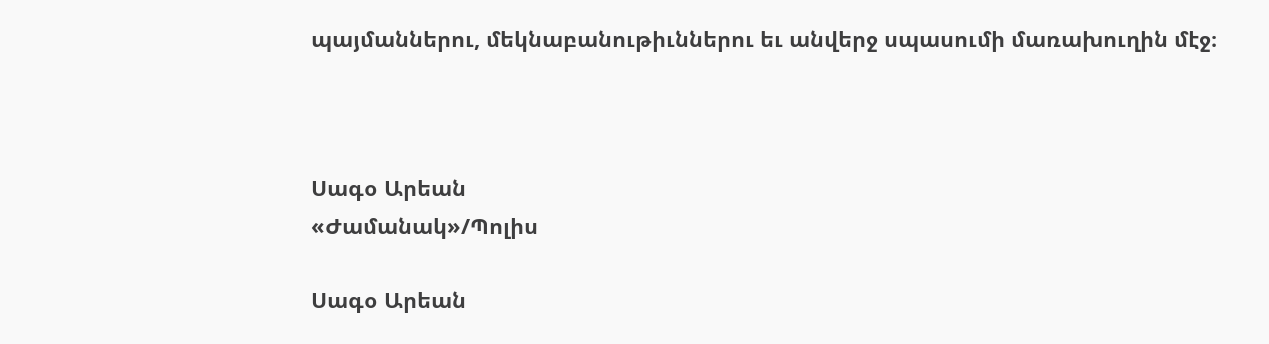պայմաններու, մեկնաբանութիւններու եւ անվերջ սպասումի մառախուղին մէջ։



Սագօ Արեան
«Ժամանակ»/Պոլիս

Սագօ Արեան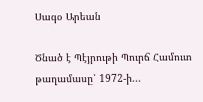Սագօ Արեան

Ծնած է Պէյրութի Պուրճ Համուտ թաղամասը՝ 1972-ի...